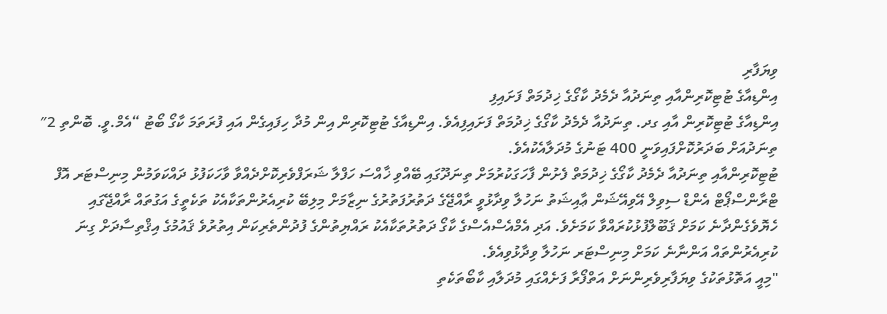ވިޔަފާރި
އިންޑިއާގެ ޓުޓިކޮރިންއާއި ތިނަދުއާ ދެމެދު ކާގޯގެ ޚިދުމަތް ފަށައިފި
އިންޑިއާގެ ޓުޓިކޮރިން އާއި ގދ. ތިނަދުއާ ދެމެދު ކާގޯގެ ޚިދުމަތް ފަށައިފިއެވެ. އިންޑިއާގެ ޓުޓިކޮރިން އިން މުދާ ހިފައިގެން އައި ފުރަތަމަ ކާގޯ ބޯޓު “އެމް.ވީ. ބޮންތި 2″ ތިނަދުއަށް ބަދަރުކޮށްފައިވަނީ 400 ޓަނުގެ މުދަލާއެކުއެވެ.
ޓުޓިކޮރިންއާއި ތިނަދުއާ ދެމެދު ކާގޯގެ ޚިދުމަތް ފެށުން ފާހަގަކުރުމަށް ތިނަދޫގައި ބޭއްވި ޚާއްސަ ހަފްލާ ޝަރަފްވެރިކޮށްދެއްވާ ވާހަކަފުޅު ދައްކަވަމުން މިނިސްޓަރ އޮފް ޓްރާންސްޕޯޓް އެންޑް ސިވިލް އޭވިއޭޝަން ޢާއިޝަތު ނަހުލާ ވިދާޅުވީ ރާއްޖޭގެ ދަތުރުފަތުރުގެ ނިޒާމަށް މިލިބޭ ކުރިއެރުންތަކާއެކު ތަކެތީގެ އަގުތައް ރާއްޖޭގައި ހެޔޮވެގެންދާނެ ކަމަށް ޤަބޫލްފުޅުކުރައްވާ ކަމަށެވެ. އަދި އެމްއެސްއެސްގެ ކާގޯ ދަތުރުތަކާއެކު ރައްޔިތުންގެ ފުދުންތެރިކަން އިތުރުވެ ޤައުމުގެ އިޤްތިސާދަށް ގިނަ ކުރިއެރުންތައް އަންނާނެ ކަމަށް މިނިސްޓަރ ނަހުލާ ވިދާޅުވިއެވެ.
"މިއީ އަތޮޅުތަކުގެ ވިޔަފާރިވެރިންނަށް އަތްފޯރާ ފަށެއްގައި މުދަލާއި ކާބޯތަކެތި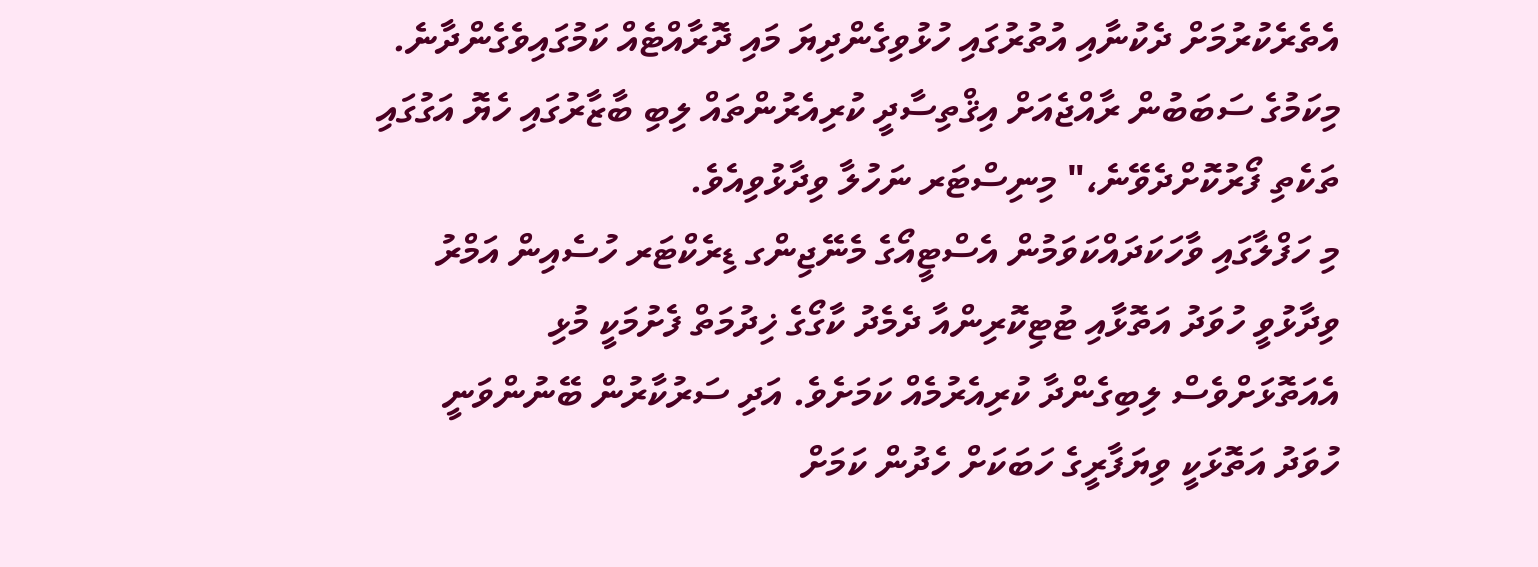އެތެރެކުރުމަށް ދެކުނާއި އުތުރުގައި ހުޅުވިގެންދިޔަ މައި ދޮރާއްޓެއް ކަމުގައިވެގެންދާނެ. މިކަމުގެ ސަބަބުން ރާއްޖެއަށް އިޤްތިސާދީ ކުރިއެރުންތައް ލިބި ބާޒާރުގައި ހެޔޮ އަގުގައި ތަކެތި ފޯރުކޮށްދެވޭނެ،" މިނިސްޓަރ ނަހުލާ ވިދާޅުވިއެވެ.
މި ހަފްލާގައި ވާހަކަދައްކަވަމުން އެސްޓީއޯގެ މެނޭޖިންގ ޑިރެކްޓަރ ހުސެއިން އަމްރު ވިދާޅުވީ ހުވަދު އަތޮޅާއި ޓުޓިކޮރިންއާ ދެމެދު ކާގޯގެ ޚިދުމަތް ފެށުމަކީ މުޅި އެއަތޮޅަށްވެސް ލިބިގެންދާ ކުރިއެރުމެއް ކަމަށެވެ. އަދި ސަރުކާރުން ބޭނުންވަނީ ހުވަދު އަތޮޅަކީ ވިޔަފާރީގެ ހަބަކަށް ހެދުން ކަމަށް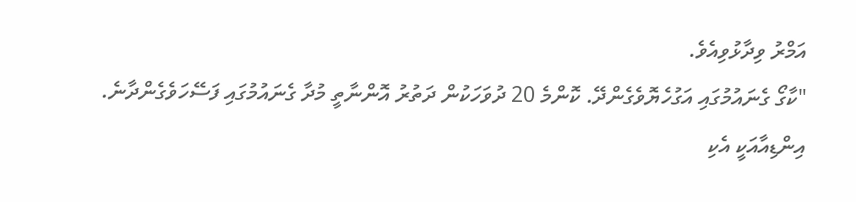އަމްރު ވިދާޅުވިއެވެ.
"ކާގޯ ގެނައުމުގައި އަގުހެޔޮވެގެންދޭ. ކޮންމެ 20 ދުވަހަކުން ދަތުރު އޮންނާތީ މުދާ ގެނައުމުގައި ފަސޭހަވެގެންދާނެ. އިންޑިއާއަކީ އެކި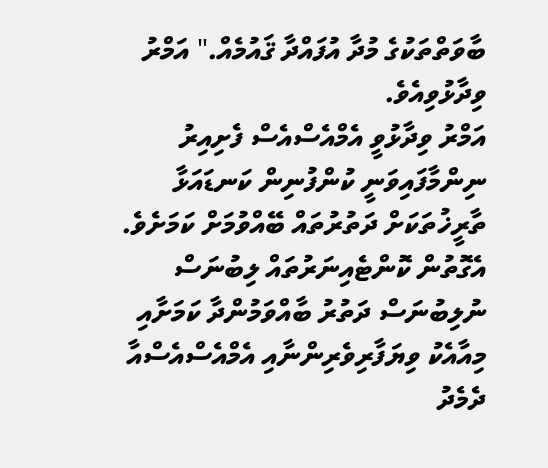ބާވަތްތަކުގެ މުދާ އުފައްދާ ޤައުމެއް." އަމްރު ވިދާޅުވިއެވެ.
އަމްރު ވިދާޅުވީ އެމްއެސްއެސް ފެށިއިރު ނިންމާފައިވަނީ ކުންފުނިން ކަނޑައަޅާ ތާރީޚުތަކަށް ދަތުރުތައް ބޭއްވުމަށް ކަމަށެވެ. އެގޮތުން ކޮންޓެއިނަރުތައް ލިބުނަސް ނުލިބުނަސް ދަތުރު ބާއްވަމުންދާ ކަމަށާއި މިއާއެކު ވިޔަފާރިވެރިންނާއި އެމްއެސްއެސްއާ ދެމެދު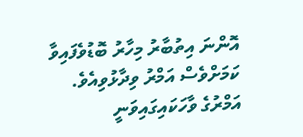އޮންނަ އިތުބާރު މިހާރު ބޮޑުވެފައިވާ ކަމަށްވެސް އަމްރު ވިދާޅުވިއެވެ.
އަމްރުގެ ވާހަކައިގައިވަނީ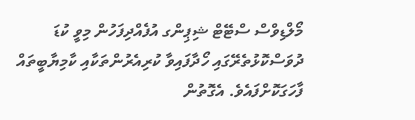މޯލްޑިވްސް ސްޓޭޓް ޝިޕިންގ އުފެއްދިފަހުން މިވީ ކުޑަ ދުވަސްކޮޅުތެރޭގައި ހޯދާފައިވާ ކުރިއެރުންތަކާއި ކާމިޔާބީތައް ފާހަގަކޮށްފައެވެ. އެގޮތުން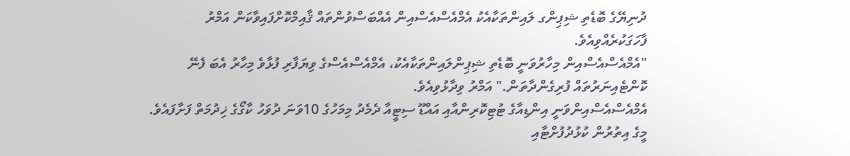ދުނިޔޭގެ ބޮޑެތި ޝިޕިންގ ލައިންތަކާއެކު އެމްއެސްއެސްއިން އެއްބަސްވުންތައް ޤާއިމްކޮށްފައިވާކަން އަމްރު ފާހަގަކުރެއްވިއެވެ.
"އެމްއެސްއެސްއިން މިހާރުވަނީ ބޮޑެތި ޝިޕިންލައިންތަކާއެކު، އެމްއެސްއެސްގެ ވިޔަފާރި ފުޅާވެ މިހާރު އެބަ ފެނޭ ކޮންޓެއިނަރުތައް ފުރިގެންދާތަން." އަމްރު ވިދާޅުވިއެވެ.
އެމްއެސްއެސްއިންވަނީ އިންޑިއާގެ ޓުޓިކޮރިންއާއި އައްޑޫ ސިޓީއާ ދެމެދު މިމަހުގެ 10ވަނަ ދުވަހު ކާގޯގެ ޚިދުމަތް ފަށާފައެވެ.
މީގެ އިތުރުން ކުޅުދުފުށްޓާއި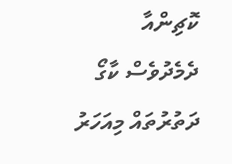ކޮޗިންއާ ދެމެދުވެސް ކާގޯ ދަތުރުތައް މިއަހަރު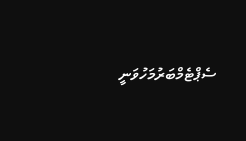ސެޕްޓެމްބަރުމަހުވަނީ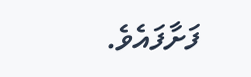ފަށާފައެވެ.